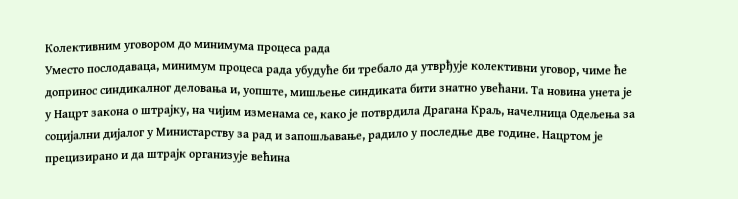Колективним уговором до минимума процеса рада
Уместо послодаваца, минимум процеса рада убудуће би требало да утврђује колективни уговор, чиме ће допринос синдикалног деловања и, уопште, мишљење синдиката бити знатно увећани. Та новина унета је у Нацрт закона о штрајку, на чијим изменама се, како је потврдила Драгана Краљ, начелница Одељења за социјални дијалог у Министарству за рад и запошљавање, радило у последње две године. Нацртом је прецизирано и да штрајк организује већина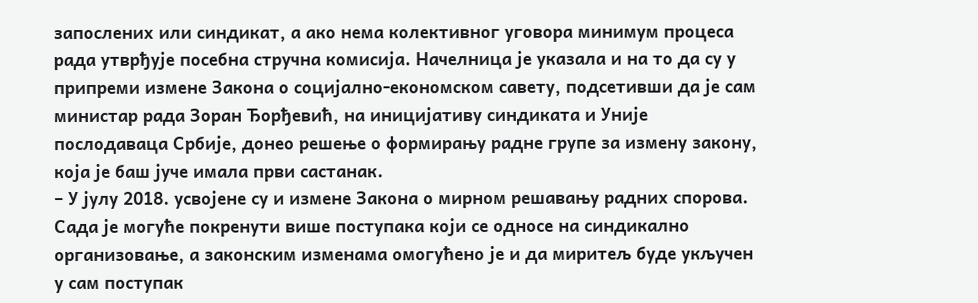запослених или синдикат, а ако нема колективног уговора минимум процеса рада утврђује посебна стручна комисија. Начелница је указала и на то да су у припреми измене Закона о социјално-економском савету, подсетивши да је сам министар рада Зоран Ђорђевић, на иницијативу синдиката и Уније послодаваца Србије, донео решење о формирању радне групе за измену закону, која је баш јуче имала први састанак.
– У јулу 2018. усвојене су и измене Закона о мирном решавању радних спорова. Сада је могуће покренути више поступака који се односе на синдикално организовање, а законским изменама омогућено је и да миритељ буде укључен у сам поступак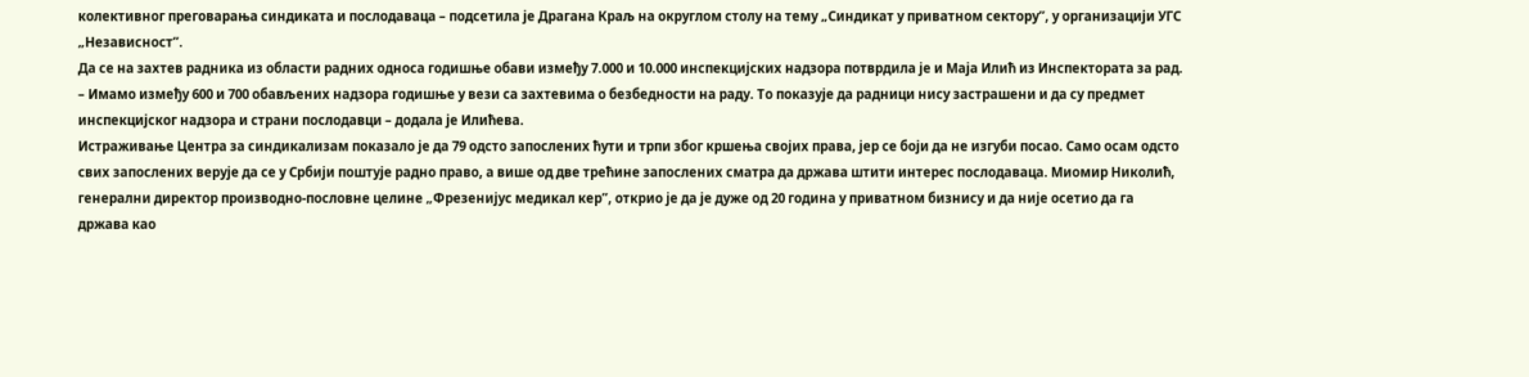колективног преговарања синдиката и послодаваца – подсетила је Драгана Краљ на округлом столу на тему „Синдикат у приватном сектору”, у организацији УГС „Независност”.
Да се на захтев радника из области радних односа годишње обави између 7.000 и 10.000 инспекцијских надзора потврдила је и Маја Илић из Инспектората за рад.
– Имамо између 600 и 700 обављених надзора годишње у вези са захтевима о безбедности на раду. То показује да радници нису застрашени и да су предмет инспекцијског надзора и страни послодавци – додала је Илићева.
Истраживање Центра за синдикализам показало је да 79 одсто запослених ћути и трпи због кршења својих права, јер се боји да не изгуби посао. Само осам одсто свих запослених верује да се у Србији поштује радно право, а више од две трећине запослених сматра да држава штити интерес послодаваца. Миомир Николић, генерални директор производно-пословне целине „Фрезенијус медикал кер”, открио је да је дуже од 20 година у приватном бизнису и да није осетио да га држава као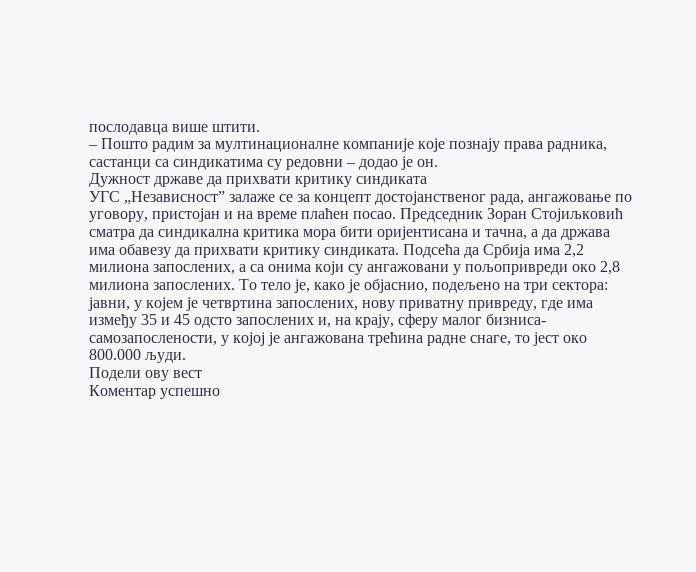послодавца више штити.
– Пошто радим за мултинационалне компаније које познају права радника, састанци са синдикатима су редовни – додао је он.
Дужност државе да прихвати критику синдиката
УГС „Независност” залаже се за концепт достојанственог рада, ангажовање по уговору, пристојан и на време плаћен посао. Председник Зоран Стојиљковић сматра да синдикална критика мора бити оријентисана и тачна, а да држава има обавезу да прихвати критику синдиката. Подсећа да Србија има 2,2 милиона запослених, а са онима који су ангажовани у пољопривреди око 2,8 милиона запослених. То тело је, како је објаснио, подељено на три сектора: јавни, у којем је четвртина запослених, нову приватну привреду, где има између 35 и 45 одсто запослених и, на крају, сферу малог бизниса-самозапослености, у којој је ангажована трећина радне снаге, то јест око 800.000 људи.
Подели ову вест
Комeнтар успeшно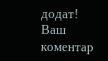додат!
Ваш комeнтар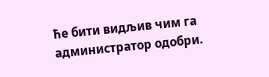ћe бити видљив чим га администратор одобри.